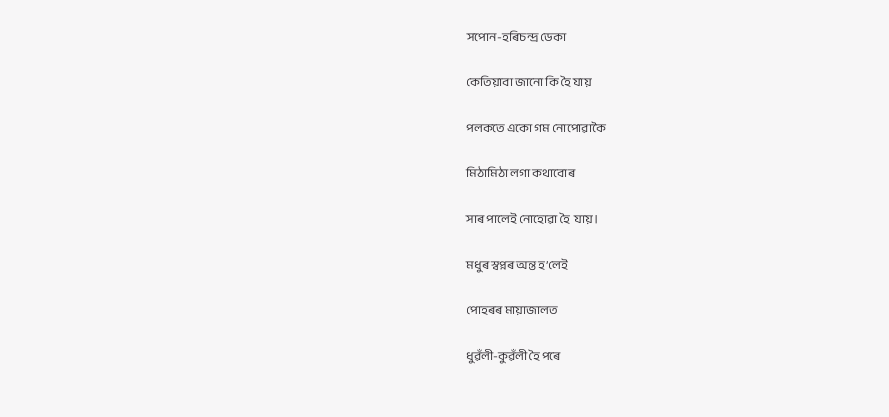সপোন-হৰিচন্দ্ৰ ডেকা

কেতিয়াবা জানো কি হৈ যায়

পলকতে একো গম নোপোৱাকৈ

মিঠামিঠা লগা কথাবোৰ

সাৰ পালেই নোহোৱা হৈ  যায়।

মধুৰ স্বপ্নৰ অন্ত হ’লেই

পোহৰৰ মায়াজালত

ধুৱঁলী-কুৱঁলী হৈ পৰে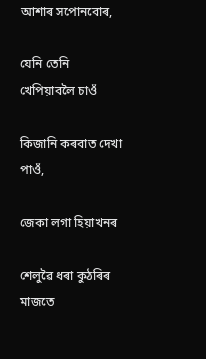আশাৰ সপোনবোৰ,

যেনি তেনি খেপিয়াবলৈ চাওঁ

কিজানি কৰবাত দেখা পাওঁ,

জেকা লগা হিয়াখনৰ

শেলুৱৈ ধৰা কুঠৰিৰ মাজতে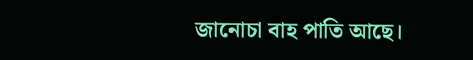জানোচা বাহ পাতি আছে।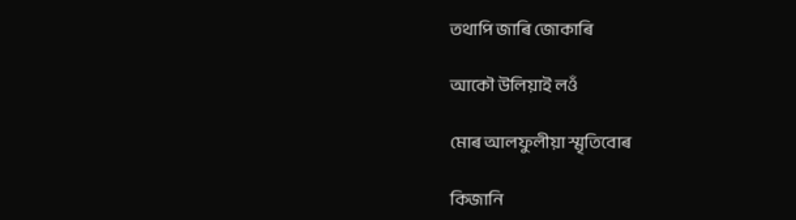তথাপি জাৰি জোকাৰি

আকৌ উলিয়াই লওঁ

মোৰ আলফুলীয়া স্মৃতিবোৰ

কিজানি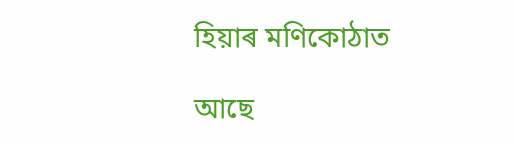হিয়াৰ মণিকোঠাত

আছে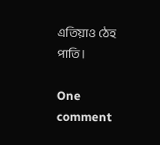এতিয়াও ঠেহ পাতি।

One comment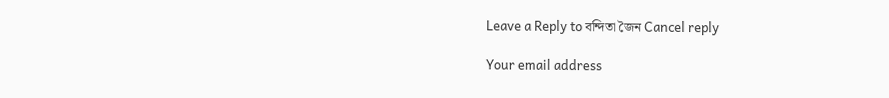Leave a Reply to বন্দিতা জৈন Cancel reply

Your email address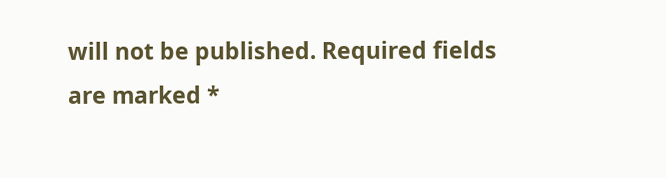will not be published. Required fields are marked *